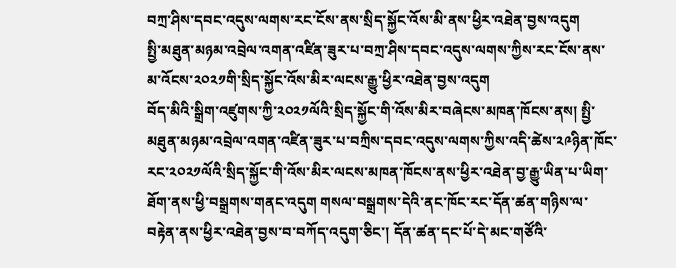བཀྲ་ཤིས་དབང་འདུས་ལགས་རང་ངོས་ནས་སྲིད་སྐྱོང་འོས་མི་ནས་ཕྱིར་འཐེན་བྱས་འདུག
སྤྱི་མཐུན་མཉམ་འབྲེལ་འགན་འཛིན་ཟུར་པ་བཀྲ་ཤིས་དབང་འདུས་ལགས་ཀྱིས་རང་ངོས་ནས་མ་འོངས་༢༠༢༡གི་སྲིད་སྐྱོང་འོས་མིར་ལངས་རྒྱུ་ཕྱིར་འཐེན་བྱས་འདུག
བོད་མིའི་སྒྲིག་འཛུགས་ཀྱི་༢༠༢༡ལོའི་སྲིད་སྐྱོང་གི་འོས་མིར་བཞེངས་མཁན་ཁོངས་ནས། སྤྱི་མཐུན་མཉམ་འབྲེལ་འགན་འཛིན་ཟུར་པ་བཀྲིས་དབང་འདུས་ལགས་ཀྱིས་འདི་ཚེས་༢༩ཉིན་ཁོང་རང་༢༠༢༡ལོའི་སྲིད་སྐྱོང་གི་འོས་མིར་ལངས་མཁན་ཁོངས་ནས་ཕྱིར་འཐེན་བྱ་རྒྱུ་ཡིན་པ་ཡིག་ཐོག་ནས་ཕྱི་བསྒྲགས་གནང་འདུག གསལ་བསྒྲགས་དེའི་ནང་ཁོང་རང་དོན་ཚན་གཉིས་ལ་བརྟེན་ནས་ཕྱིར་འཐེན་བྱས་བ་བཀོད་འདུག་ཅིང་། དོན་ཚན་དང་པོ་དེ་མང་གཙོའི་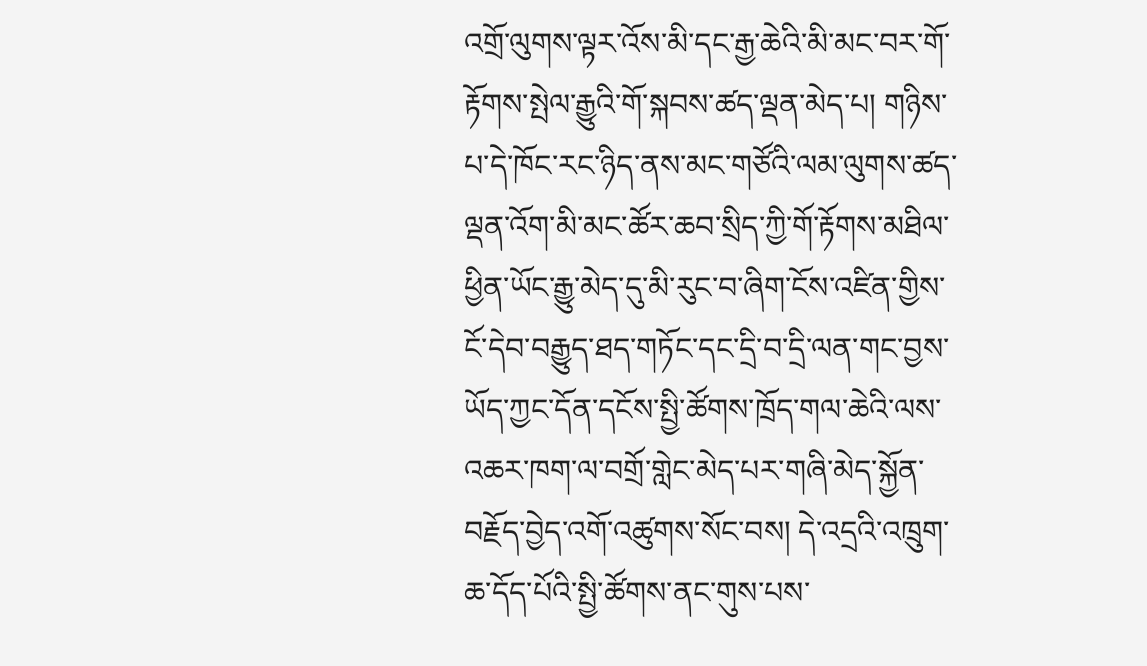འགྲོ་ལུགས་ལྟར་འོས་མི་དང་རྒྱ་ཆེའི་མི་མང་བར་གོ་རྟོགས་སྤེལ་རྒྱུའི་གོ་སྐབས་ཚད་ལྡན་མེད་པ། གཉིས་པ་དེ་ཁོང་རང་ཉིད་ནས་མང་གཙོའི་ལམ་ལུགས་ཚད་ལྡན་འོག་མི་མང་ཚོར་ཆབ་སྲིད་ཀྱི་གོ་རྟོགས་མཐིལ་ཕྱིན་ཡོང་རྒྱུ་མེད་དུ་མི་རུང་བ་ཞིག་ངོས་འཛིན་གྱིས་ངོ་དེབ་བརྒྱུད་ཐད་གཏོང་དང་དྲི་བ་དྲི་ལན་གང་བྱས་ཡོད་ཀྱང་དོན་དངོས་སྤྱི་ཚོགས་ཁྲོད་གལ་ཆེའི་ལས་འཆར་ཁག་ལ་བགྲོ་གླེང་མེད་པར་གཞི་མེད་སྐྱོན་བརྗོད་བྱེད་འགོ་འཚུགས་སོང་བས། དེ་འདྲའི་འཁྲུག་ཆ་དོད་པོའི་སྤྱི་ཚོགས་ནང་གུས་པས་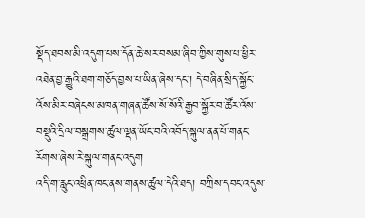སྡོད་ཐབས་མི་འདུག་པས་དོན་ཆེ་སར་བསམ་ཞིབ་ཀྱིས་གུས་པ་ཕྱིར་འཐེན་བྱ་རྒྱུའི་ཐག་གཅོད་བྱས་པ་ཡིན་ཞེས་དང་། དེ་བཞིན་སྲིད་སྐྱོང་འོས་མིར་བཞེངས་མཁན་གཞན་ཚོས་སོ་སོའི་རྒྱབ་སྐྱོར་བ་ཚོར་འོས་བསྡུའི་དྲིལ་བསྒྲགས་ཚུལ་ལྡན་ཡོང་བའི་འབོད་སྐུལ་ནན་པོ་གནང་རོགས་ཞེས་རེ་སྐུལ་གནང་འདུག
འདི་ག་རླུང་འཕྲིན་ཁང་ནས་གནས་ཚུལ་དེའི་ཐད། བཀྲིས་དབང་འདུས་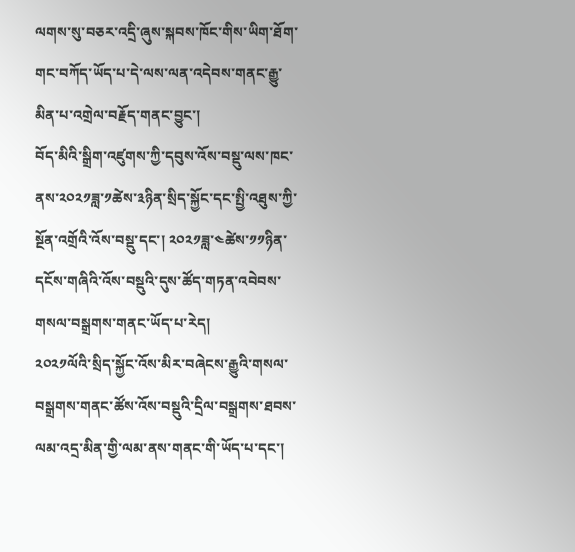ལགས་སུ་བཅར་འདྲི་ཞུས་སྐབས་ཁོང་གིས་ཡིག་ཐོག་གང་བཀོད་ཡོད་པ་དེ་ལས་ལན་འདེབས་གནང་རྒྱུ་མིན་པ་འགྲེལ་བརྗོད་གནང་བྱུང་།
བོད་མིའི་སྒྲིག་འཛུགས་ཀྱི་དབུས་འོས་བསྡུ་ལས་ཁང་ནས་༢༠༢༡ཟླ་༡ཚེས་༣ཉིན་སྲིད་སྐྱོང་དང་སྤྱི་འཐུས་ཀྱི་སྔོན་འགྲོའི་འོས་བསྡུ་དང་། ༢༠༢༡ཟླ་༤ཚེས་༡༡ཉིན་དངོས་གཞིའི་འོས་བསྡུའི་དུས་ཚོད་གཏན་འབེབས་གསལ་བསྒྲགས་གནང་ཡོད་པ་རེད།
༢༠༢༡ལོའི་སྲིད་སྐྱོང་འོས་མིར་བཞེངས་རྒྱུའི་གསལ་བསྒྲགས་གནང་ཚོས་འོས་བསྡུའི་དྲིལ་བསྒྲགས་ཐབས་ལམ་འདྲ་མིན་གྱི་ལམ་ནས་གནང་གི་ཡོད་པ་དང་།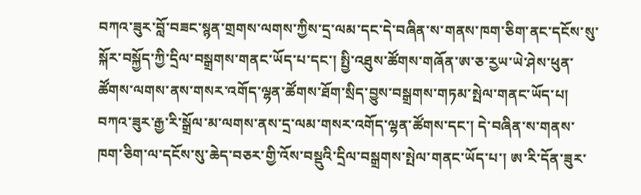བཀའ་ཟུར་བློ་བཟང་སྙན་གྲགས་ལགས་ཀྱིས་དྲ་ལམ་དང་དེ་བཞིན་ས་གནས་ཁག་ཅིག་ནང་དངོས་སུ་སྐོར་བསྐྱོད་ཀྱི་དྲིལ་བསྒྲགས་གནང་ཡོད་པ་དང་། སྤྱི་འཐུས་ཚོགས་གཞོན་ཨ་ཅ་རྱཡ་ཡེ་ཤེས་ཕུན་ཚོགས་ལགས་ནས་གསར་འགོད་ལྷན་ཚོགས་ཐོག་སྲིད་བྱུས་བསྒྲགས་གཏམ་སྤེལ་གནང་ཡོད་པ། བཀའ་ཟུར་རྒྱ་རི་སྒྲོལ་མ་ལགས་ནས་དྲ་ལམ་གསར་འགོད་ལྷན་ཚོགས་དང་། དེ་བཞིན་ས་གནས་ཁག་ཅིག་ལ་དངོས་སུ་ཆེད་བཅར་གྱི་འོས་བསྡུའི་དྲིལ་བསྒྲགས་སྤེལ་གནང་ཡོད་པ་། ཨ་རི་དོན་ཟུར་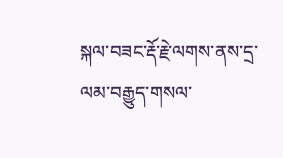སྐལ་བཟང་རྡོ་རྗེ་ལགས་ནས་དྲ་ལམ་བརྒྱུད་གསལ་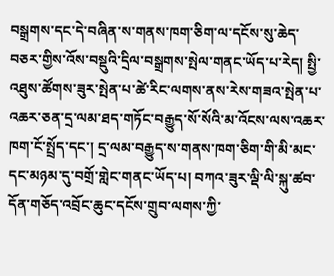བསྒྲགས་དང་དེ་བཞིན་ས་གནས་ཁག་ཅིག་ལ་དངོས་སུ་ཆེད་བཅར་གྱིས་འོས་བསྡུའི་དྲིལ་བསྒྲགས་སྤེལ་གནང་ཡོད་པ་རེད། སྤྱི་འཐུས་ཚོགས་ཟུར་སྤེན་པ་ཚེ་རིང་ལགས་ནས་རེས་གཟའ་སྤེན་པ་འཆར་ཅན་དྲ་ལམ་ཐད་གཏོང་བརྒྱུད་སོ་སོའི་མ་འོངས་ལས་འཆར་ཁག་ངོ་སྤྲོད་དང་། དྲ་ལམ་བརྒྱུད་ས་གནས་ཁག་ཅིག་གི་མི་མང་དང་མཉམ་དུ་བགྲོ་གླེང་གནང་ཡོད་པ། བཀའ་ཟུར་ལྡི་ལི་སྐུ་ཚབ་དོན་གཅོད་འབྲོང་ཆུང་དངོས་གྲུབ་ལགས་ཀྱི་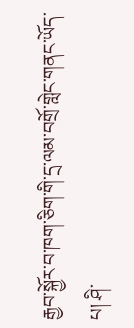རྒྱབ་སྐྱོར་བ་ཁག་ཅིག་གི་དྲ་ལམ་བགྲོ་གླེང་གནང་ཡོད་པ། ཤི་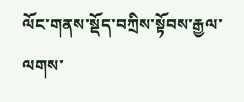ལོང་གནས་སྡོད་བཀྲིས་སྟོབས་རྒྱལ་ལགས་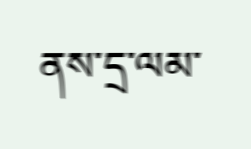ནས་དྲ་ལམ་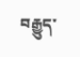བརྒྱུད་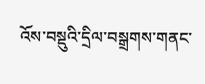འོས་བསྡུའི་དྲིལ་བསྒྲགས་གནང་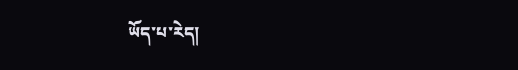ཡོད་པ་རེད།